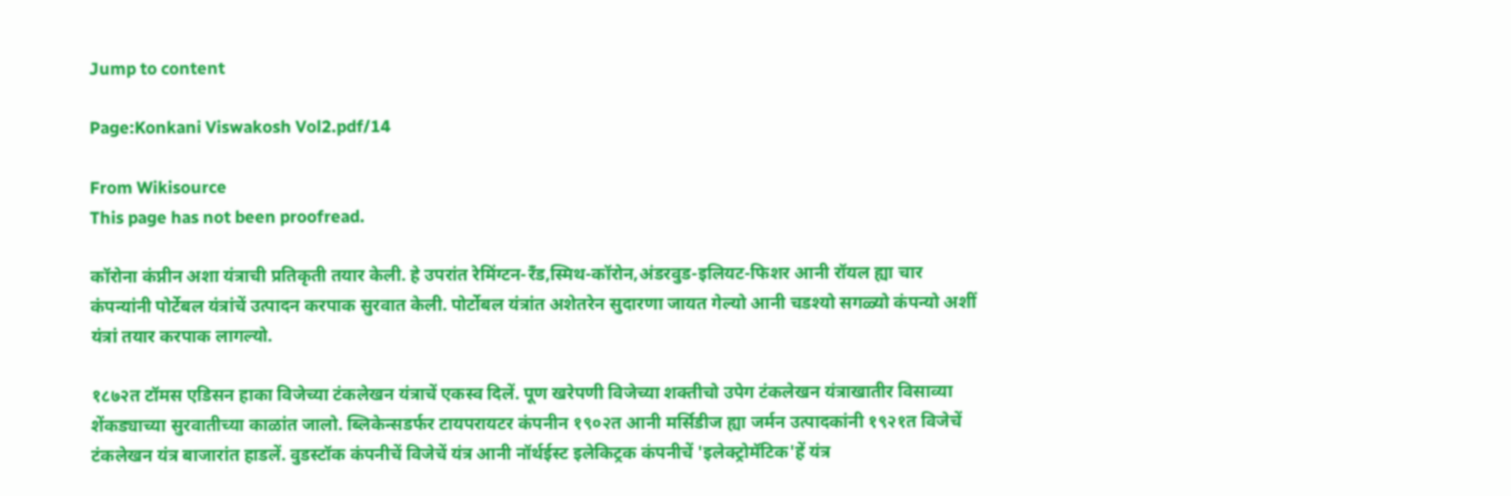Jump to content

Page:Konkani Viswakosh Vol2.pdf/14

From Wikisource
This page has not been proofread.

कॉरोना कंप्नीन अशा यंत्राची प्रतिकृती तयार केली. हे उपरांत रेमिंग्टन-रॅंड,स्मिथ-कॉरोन,अंडरवुड-इलियट-फिशर आनी रॉयल ह्या चार कंपन्यांनी पोर्टेबल यंत्रांचें उत्पादन करपाक सुरवात केली. पोर्टोबल यंत्रांत अशेतरेन सुदारणा जायत गेल्यो आनी चडश्यो सगळ्यो कंपन्यो अशीं यंत्रां तयार करपाक लागल्यो.

१८७२त टॉमस एडिसन हाका विजेच्या टंकलेखन यंत्राचें एकस्व दिलें. पूण खरेपणी विजेच्या शक्तीचो उपेग टंकलेखन यंत्राखातीर विसाव्या शेंकड्याच्या सुरवातीच्या काळांत जालो. ब्लिकेन्सडर्फर टायपरायटर कंपनीन १९०२त आनी मर्सिडीज ह्या जर्मन उत्पादकांनी १९२१त विजेचें टंकलेखन यंत्र बाजारांत हाडलें. वुडस्टॉक कंपनीचें विजेचें यंत्र आनी नॉर्थईस्ट इलेकिट्रक कंपनीचें 'इलेक्ट्रोमॅटिक'हें यंत्र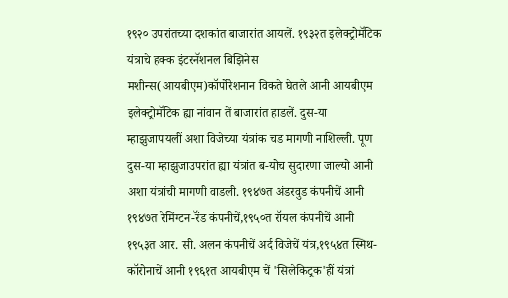१९२० उपरांतच्या दशकांत बाजारांत आयलें. १९३२त इलेक्ट्रोमॅटिक यंत्राचे हक्क इंटरनॅशनल बिझिनेस मशीन्स(आयबीएम)कॉर्पोरेशनान विकते घेतले आनी आयबीएम इलेक्ट्रोमॅटिक ह्या नांवान तें बाजारांत हाडलें. दुस-या म्हाझुजापयलीं अशा विजेच्या यंत्रांक चड मागणी नाशिल्ली. पूण दुस-या म्हाझुजाउपरांत ह्या यंत्रांत ब-योच सुदारणा जाल्यो आनी अशा यंत्रांची मागणी वाडली. १९४७त अंडरवुड कंपनीचें आनी १९४७त रेमिंग्टन-रॅंड कंपनीचें,१९५०त रॉयल कंपनीचें आनी १९५३त आर. सी. अलन कंपनीचें अर्द विजेचें यंत्र,१९५४त स्मिथ-कॉरोनाचें आनी १९६१त आयबीएम चें 'सिलेकिट्रक'हीं यंत्रां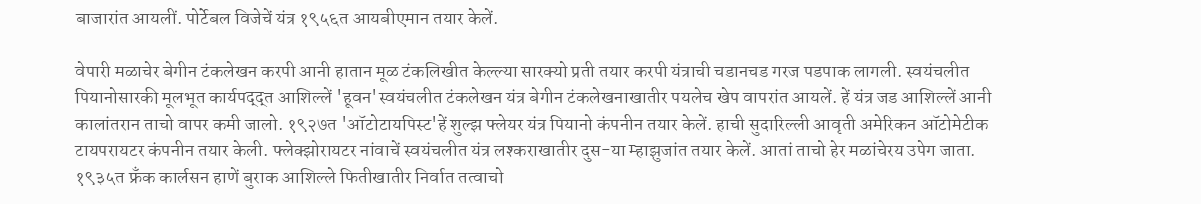बाजारांत आयलीं. पोर्टेबल विजेचें यंत्र १९५६त आयबीएमान तयार केलें.

वेपारी मळाचेर बेगीन टंकलेखन करपी आनी हातान मूळ टंकलिखीत केल्ल्या सारक्यो प्रती तयार करपी यंत्राची चडानचड गरज पडपाक लागली. स्वयंचलीत पियानोसारकी मूलभूत कार्यपद्द्त आशिल्लें 'हूवन'स्वयंचलीत टंकलेखन यंत्र बेगीन टंकलेखनाखातीर पयलेच खेप वापरांत आयलें. हें यंत्र जड आशिल्लें आनी कालांतरान ताचो वापर कमी जालो. १९२७त 'ऑटोटायपिस्ट'हें शुल्झ फ्लेयर यंत्र पियानो कंपनीन तयार केलें. हाची सुदारिल्ली आवृती अमेरिकन ऑटोमेटीक टायपरायटर कंपनीन तयार केली. फ्लेक्झोरायटर नांवाचें स्वयंचलीत यंत्र लश्कराखातीर दुस-या म्हाझुजांत तयार केलें. आतां ताचो हेर मळांचेरय उपेग जाता. १९३५त फ्रॅंक कार्लसन हाणें बुराक आशिल्ले फितीखातीर निर्वात तत्वाचो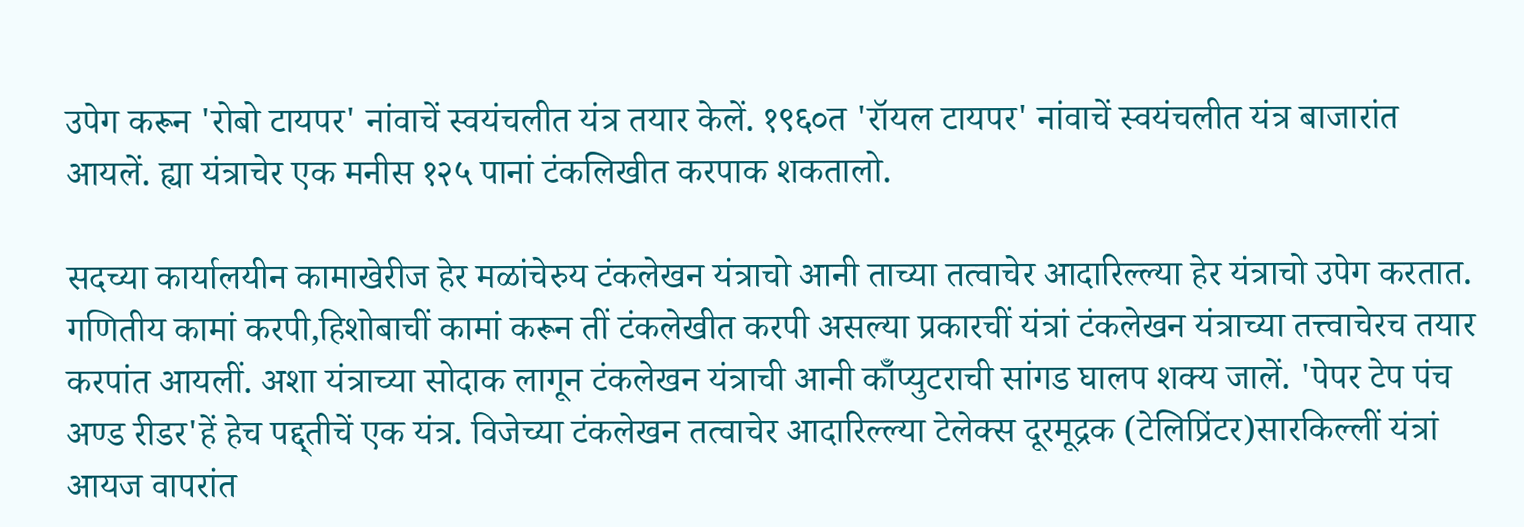उपेग करून 'रोबो टायपर' नांवाचें स्वयंचलीत यंत्र तयार केलें. १९६०त 'रॉयल टायपर' नांवाचें स्वयंचलीत यंत्र बाजारांत आयलें. ह्या यंत्राचेर एक मनीस १२५ पानां टंकलिखीत करपाक शकतालो.

सदच्या कार्यालयीन कामाखेरीज हेर मळांचेरुय टंकलेखन यंत्राचो आनी ताच्या तत्वाचेर आदारिल्ल्या हेर यंत्राचो उपेग करतात. गणितीय कामां करपी,हिशोबाचीं कामां करून तीं टंकलेखीत करपी असल्या प्रकारचीं यंत्रां टंकलेखन यंत्राच्या तत्त्वाचेरच तयार करपांत आयलीं. अशा यंत्राच्या सोदाक लागून टंकलेखन यंत्राची आनी कॉँप्युटराची सांगड घालप शक्य जालें. 'पेपर टेप पंच अण्ड रीडर'हें हेच पद्द्तीचें एक यंत्र. विजेच्या टंकलेखन तत्वाचेर आदारिल्ल्या टेलेक्स दूरमूद्रक (टेलिप्रिंटर)सारकिल्लीं यंत्रां आयज वापरांत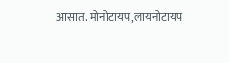आसात. मोनोटायप,लायनोटायप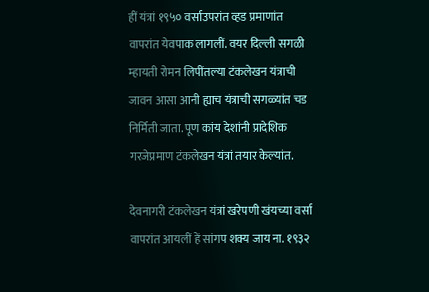हीं यंत्रां १९५० वर्साउपरांत व्हड प्रमाणांत वापरांत येवपाक लागलीं. वयर दिल्ली सगळी म्हायती रोमन लिपींतल्या टंकलेखन यंत्राची जावन आसा आनी ह्याच यंत्राची सगळ्यांत चड निर्मिती जाता. पूण कांय देशांनी प्रादेशिक गरजेप्रमाण टंकलेखन यंत्रां तयार केल्यांत.

देवनागरी टंकलेखन यंत्रां खरेपणी खंयच्या वर्सा वापरांत आयलीं हें सांगप शक्य जाय ना. १९३२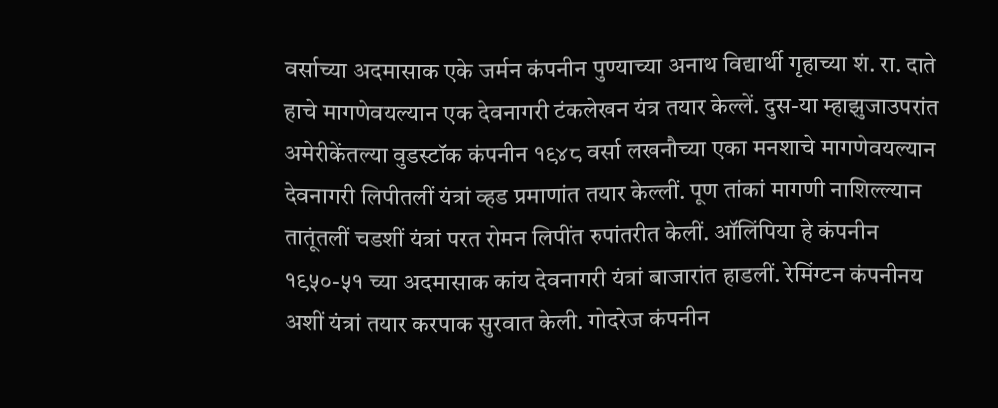वर्साच्या अदमासाक एके जर्मन कंपनीन पुण्याच्या अनाथ विद्यार्थी गृहाच्या शं. रा. दाते हाचे मागणेवयल्यान एक देवनागरी टंकलेखन यंत्र तयार केल्लें. दुस-या म्हाझुजाउपरांत अमेरीकेंतल्या वुडस्टॉक कंपनीन १९४८ वर्सा लखनौच्या एका मनशाचे मागणेवयल्यान देवनागरी लिपीतलीं यंत्रां व्हड प्रमाणांत तयार केल्लीं. पूण तांकां मागणी नाशिल्ल्यान तातूंतलीं चडशीं यंत्रां परत रोमन लिपींत रुपांतरीत केलीं. ऑलिंपिया हे कंपनीन १९५०-५१ च्या अदमासाक कांय देवनागरी यंत्रां बाजारांत हाडलीं. रेमिंग्टन कंपनीनय अशीं यंत्रां तयार करपाक सुरवात केली. गोदरेज कंपनीन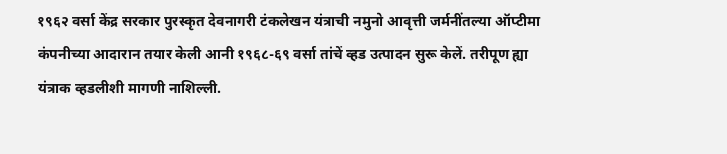१९६२ वर्सा केंद्र सरकार पुरस्कृत देवनागरी टंकलेखन यंत्राची नमुनो आवृत्ती जर्मनींतल्या ऑप्टीमा कंपनीच्या आदारान तयार केली आनी १९६८-६९ वर्सा तांचें व्हड उत्पादन सुरू केलें. तरीपूण ह्या यंत्राक व्हडलीशी मागणी नाशिल्ली.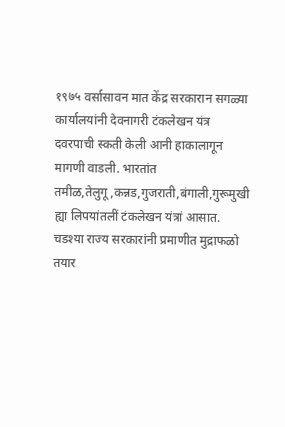१९७५ वर्सासावन मात केंद्र सरकारान सगळ्या कार्यालयांनी देवनागरी टंकलेखन यंत्र दवरपाची स्कती केली आनी हाकालागून मागणी वाडली. भारतांत तमीळ,तेलुगू,कन्नड,गुजराती,बंगाली,गुरूमुखी ह्या लिपयांतलीं टंकलेखन यंत्रां आसात. चडश्या राज्य सरकारांनी प्रमाणीत मुद्राफळो तयार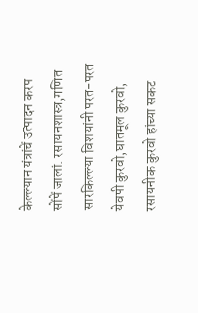केल्ल्यान यंत्रांचें उत्पादन करप सोंपें जालां. रसायनशास्त्र,गणित सारकिल्ल्या विशयांनी परत-परत येवपी कुरवो,घातमूल कुरवो, रसायनीक कुरवो हांच्या सकट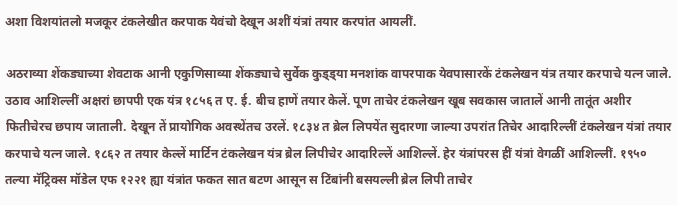अशा विशयांतलो मजकूर टंकलेखीत करपाक येवंचो देखून अशीं यंत्रां तयार करपांत आयलीं.

अठराव्या शेंकड्याच्या शेवटाक आनी एकुणिसाव्या शेंकड्याचे सुर्वेक कुड्ड्या मनशांक वापरपाक येवपासारकें टंकलेखन यंत्र तयार करपाचे यत्न जाले. उठाव आशिल्लीं अक्षरां छापपी एक यंत्र १८५६ त ए. ई. बीच हाणें तयार केलें. पूण ताचेर टंकलेखन खूब सवकास जातालें आनी तातूंत अशीर फितीचेरच छपाय जाताली. देखून तें प्रायोगिक अवस्थेंतच उरलें. १८३४ त ब्रेल लिपयेंत सुदारणा जाल्या उपरांत तिचेर आदारिल्लीं टंकलेखन यंत्रां तयार करपाचे यत्न जाले. १८६२ त तयार केल्लें मार्टिन टंकलेखन यंत्र ब्रेल लिपीचेर आदारिल्लें आशिल्लें. हेर यंत्रांपरस हीं यंत्रां वेगळीं आशिल्लीं. १९५० तल्या मॅट्रिक्स मॉडेल एफ १२२१ ह्या यंत्रांत फकत सात बटण आसून स टिंबांनी बसयल्ली ब्रेल लिपी ताचेर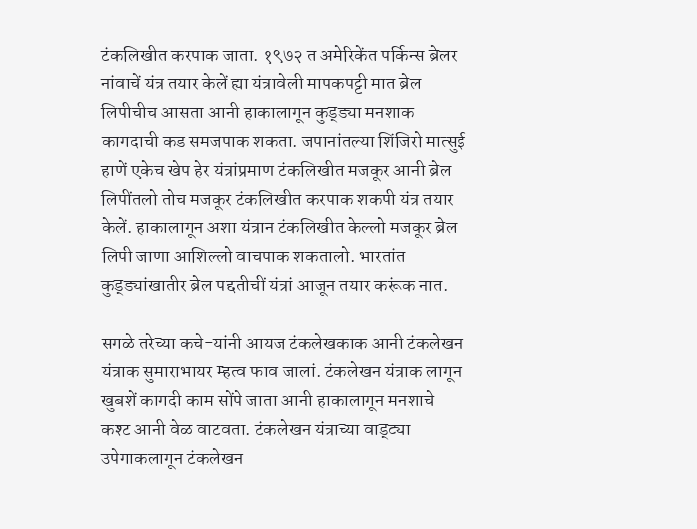टंकलिखीत करपाक जाता. १९७२ त अमेरिकेंत पर्किन्स ब्रेलर नांवाचें यंत्र तयार केलें ह्या यंत्रावेली मापकपट्टी मात ब्रेल लिपीचीच आसता आनी हाकालागून कुड्ड्या मनशाक कागदाची कड समजपाक शकता. जपानांतल्या शिंजिरो मात्सुई हाणें एकेच खेप हेर यंत्रांप्रमाण टंकलिखीत मजकूर आनी ब्रेल लिपींतलो तोच मजकूर टंकलिखीत करपाक शकपी यंत्र तयार केलें. हाकालागून अशा यंत्रान टंकलिखीत केल्लो मजकूर ब्रेल लिपी जाणा आशिल्लो वाचपाक शकतालो. भारतांत कुड्ड्यांखातीर ब्रेल पद्दतीचीं यंत्रां आजून तयार करूंक नात.

सगळे तरेच्या कचे-यांनी आयज टंकलेखकाक आनी टंकलेखन यंत्राक सुमाराभायर म्हत्व फाव जालां. टंकलेखन यंत्राक लागून खुबशें कागदी काम सोंपे जाता आनी हाकालागून मनशाचे कश्ट आनी वेळ वाटवता. टंकलेखन यंत्राच्या वाड्ट्या उपेगाकलागून टंकलेखन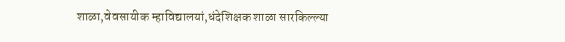शाळा,वेवसायीक म्हाविद्यालयां,धंदेशिक्षक शाळा सारकिल्ल्या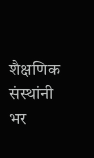शैक्षणिक संस्थांनी भर